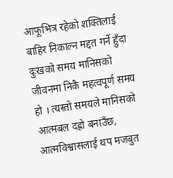आफूभित्र रहेको शक्तिलाई बाहिर निकाल्न मद्दत गर्ने हुँदा दुःखको समय मानिसको जीवनमा निकै महत्वपूर्ण समय हो । त्यस्तो समयले मानिसको आत्मबल दह्रो बनाउँछ, आत्मविश्वासलाई थप मजबुत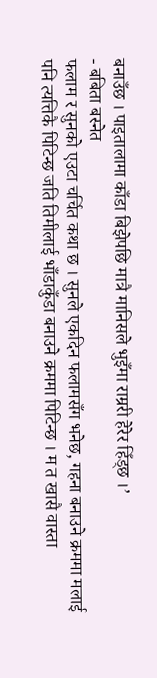बनाउँछ । पाइतालामा काँडा बिझेपछि मात्रै मानिसले भुइँमा राम्ररी हेरेर हिँड्छ ।’
- बबिता बस्नेत
फलाम र सुनको एउटा चर्चित कथा छ । सुनले एकदिन फलामसँग भनेछ, गहना बनाउने क्रममा मलाई पनि त्यत्तिकै पिटिन्छ जति तिमीलाई भाँडाकुँडा बनाउने क्रममा पिटिन्छ । म त खासै वास्ता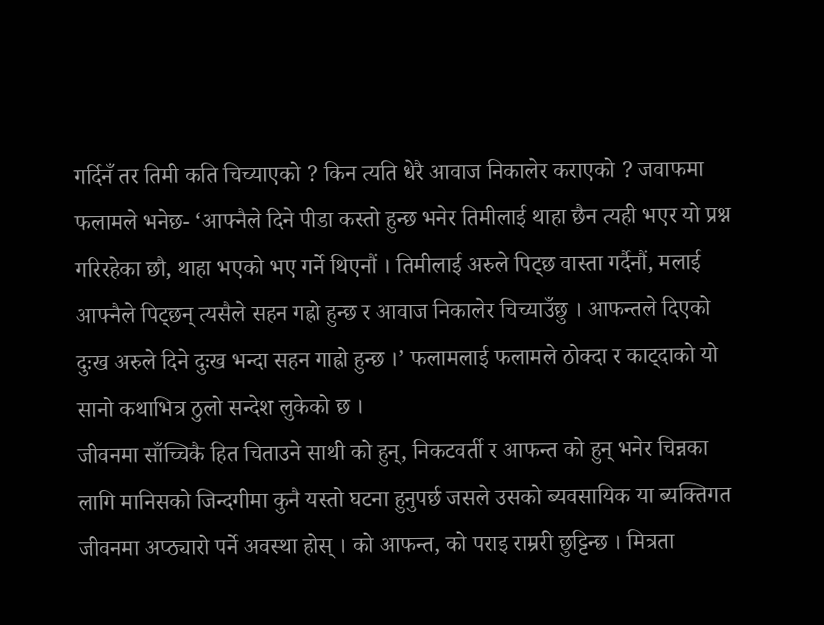गर्दिनँ तर तिमी कति चिच्याएको ? किन त्यति धेरै आवाज निकालेर कराएको ? जवाफमा फलामले भनेछ- ‘आफ्नैले दिने पीडा कस्तो हुन्छ भनेर तिमीलाई थाहा छैन त्यही भएर यो प्रश्न गरिरहेका छौ, थाहा भएको भए गर्ने थिएनौं । तिमीलाई अरुले पिट्छ वास्ता गर्दैनौं, मलाई आफ्नैले पिट्छन् त्यसैले सहन गह्रो हुन्छ र आवाज निकालेर चिच्याउँछु । आफन्तले दिएको दुःख अरुले दिने दुःख भन्दा सहन गाह्रो हुन्छ ।’ फलामलाई फलामले ठोक्दा र काट्दाको यो सानो कथाभित्र ठुलो सन्देश लुकेको छ ।
जीवनमा साँच्चिकै हित चिताउने साथी को हुन्, निकटवर्ती र आफन्त को हुन् भनेर चिन्नका लागि मानिसको जिन्दगीमा कुनै यस्तो घटना हुनुपर्छ जसले उसको ब्यवसायिक या ब्यक्तिगत जीवनमा अप्ठ्यारो पर्ने अवस्था होस् । को आफन्त, को पराइ राम्ररी छुट्टिन्छ । मित्रता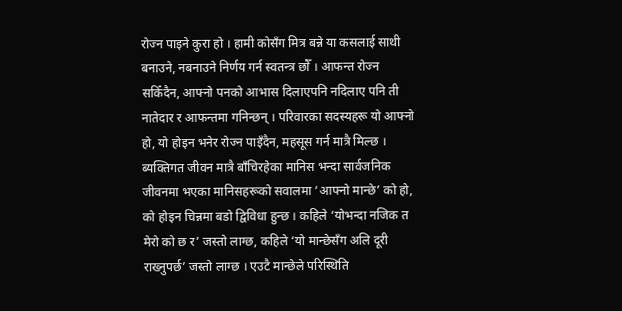रोज्न पाइने कुरा हो । हामी कोसँग मित्र बन्ने या कसलाई साथी बनाउने, नबनाउने निर्णय गर्न स्वतन्त्र छौँ । आफन्त रोज्न सकिँदैन, आफ्नो पनको आभास दिलाएपनि नदिलाए पनि ती नातेदार र आफन्तमा गनिन्छन् । परिवारका सदस्यहरू यो आफ्नो हो, यो होइन भनेर रोज्न पाइँदैन, महसूस गर्न मात्रै मिल्छ । ब्यक्तिगत जीवन मात्रै बाँचिरहेका मानिस भन्दा सार्वजनिक जीवनमा भएका मानिसहरूको सवालमा ‘आफ्नो मान्छे’ को हो, को होइन चिन्नमा बडो द्विविधा हुन्छ । कहिले ‘योभन्दा नजिक त मेरो को छ र’ जस्तो लाग्छ, कहिले ‘यो मान्छेसँग अलि दूरी राख्नुपर्छ’ जस्तो लाग्छ । एउटै मान्छेले परिस्थिति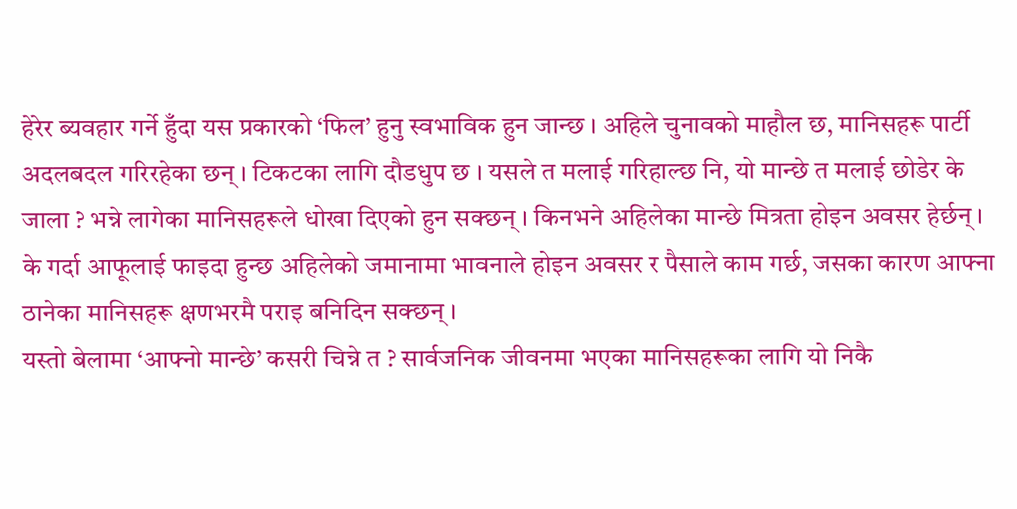हेरेर ब्यवहार गर्ने हुँदा यस प्रकारको ‘फिल’ हुनु स्वभाविक हुन जान्छ । अहिले चुनावको माहौल छ, मानिसहरू पार्टी अदलबदल गरिरहेका छन् । टिकटका लागि दौडधुप छ । यसले त मलाई गरिहाल्छ नि, यो मान्छे त मलाई छोडेर के जाला ? भन्ने लागेका मानिसहरूले धोखा दिएको हुन सक्छन् । किनभने अहिलेका मान्छे मित्रता होइन अवसर हेर्छन् । के गर्दा आफूलाई फाइदा हुन्छ अहिलेको जमानामा भावनाले होइन अवसर र पैसाले काम गर्छ, जसका कारण आफ्ना ठानेका मानिसहरू क्षणभरमै पराइ बनिदिन सक्छन् ।
यस्तो बेलामा ‘आफ्नो मान्छे’ कसरी चिन्ने त ? सार्वजनिक जीवनमा भएका मानिसहरूका लागि यो निकै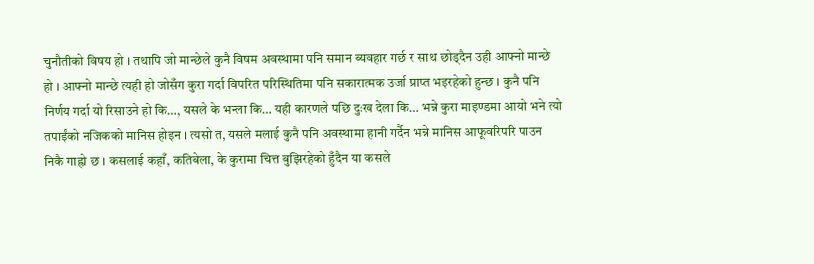चुनौतीको विषय हो । तथापि जो मान्छेले कुनै विषम अवस्थामा पनि समान ब्यवहार गर्छ र साथ छोड्दैन उही आफ्नो मान्छे हो । आफ्नो मान्छे त्यही हो जोसँग कुरा गर्दा विपरित परिस्थितिमा पनि सकारात्मक उर्जा प्राप्त भइरहेको हुन्छ । कुनै पनि निर्णय गर्दा यो रिसाउने हो कि…, यसले के भन्ला कि… यही कारणले पछि दुःख देला कि… भन्ने कुरा माइण्डमा आयो भने त्यो तपाईंको नजिकको मानिस होइन । त्यसो त, यसले मलाई कुनै पनि अवस्थामा हानी गर्दैन भन्ने मानिस आफूवरिपरि पाउन निकै गाह्रो छ । कसलाई कहाँ, कतिबेला, के कुरामा चित्त बुझिरहेको हुँदैन या कसले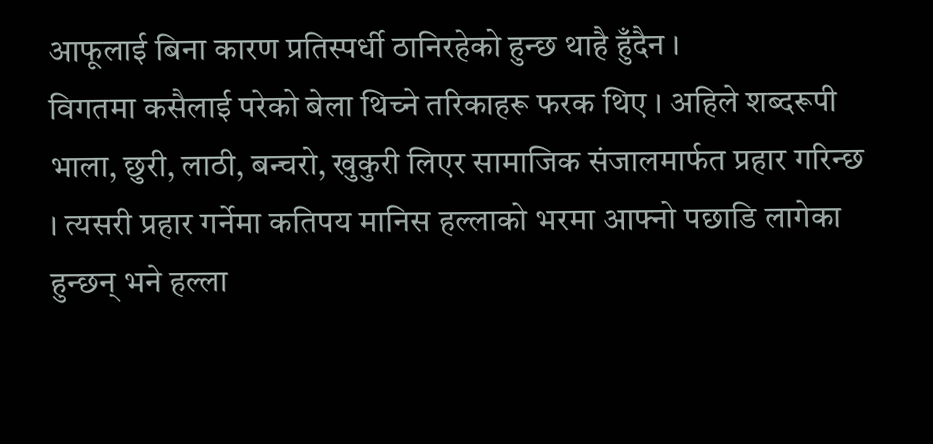आफूलाई बिना कारण प्रतिस्पर्धी ठानिरहेको हुन्छ थाहै हुँदैन ।
विगतमा कसैलाई परेको बेला थिच्ने तरिकाहरू फरक थिए । अहिले शब्दरूपी भाला, छुरी, लाठी, बन्चरो, खुकुरी लिएर सामाजिक संजालमार्फत प्रहार गरिन्छ । त्यसरी प्रहार गर्नेमा कतिपय मानिस हल्लाको भरमा आफ्नो पछाडि लागेका हुन्छन् भने हल्ला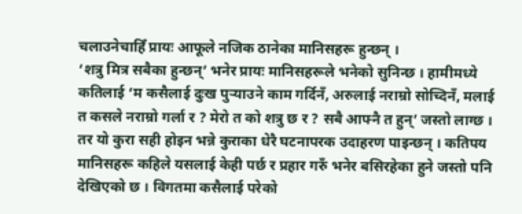चलाउनेचाहिँ प्रायः आफूले नजिक ठानेका मानिसहरू हुन्छन् ।
‘शत्रु मित्र सबैका हुन्छन्’ भनेर प्रायः मानिसहरूले भनेको सुनिन्छ । हामीमध्ये कतिलाई ‘म कसैलाई दुःख पुऱ्याउने काम गर्दिनँ, अरुलाई नराम्रो सोच्दिनँ, मलाई त कसले नराम्रो गर्ला र ? मेरो त को शत्रु छ र ? सबै आफ्नै त हुन्’ जस्तो लाग्छ । तर यो कुरा सही होइन भन्ने कुराका धेरै घटनापरक उदाहरण पाइन्छन् । कतिपय मानिसहरू कहिले यसलाई केही पर्छ र प्रहार गरुँ भनेर बसिरहेका हुने जस्तो पनि देखिएको छ । विगतमा कसैलाई परेको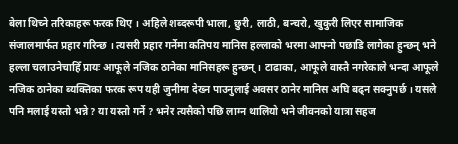बेला थिच्ने तरिकाहरू फरक थिए । अहिले शब्दरूपी भाला, छुरी, लाठी, बन्चरो, खुकुरी लिएर सामाजिक संजालमार्फत प्रहार गरिन्छ । त्यसरी प्रहार गर्नेमा कतिपय मानिस हल्लाको भरमा आफ्नो पछाडि लागेका हुन्छन् भने हल्ला चलाउनेचाहिँ प्रायः आफूले नजिक ठानेका मानिसहरू हुन्छन् । टाढाका, आफूले वास्तै नगरेकाले भन्दा आफूले नजिक ठानेका ब्यक्तिका फरक रूप यही जुनीमा देख्न पाउनुलाई अवसर ठानेर मानिस अघि बढ्न सक्नुपर्छ । यसले पनि मलाई यस्तो भन्ने ? या यस्तो गर्ने ? भनेर त्यसैको पछि लाग्न थालियो भने जीवनको यात्रा सहज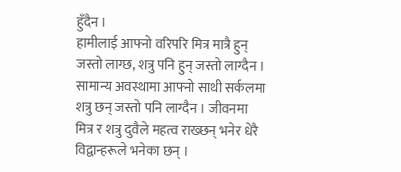हुँदैन ।
हामीलाई आफ्नो वरिपरि मित्र मात्रै हुन् जस्तो लाग्छ, शत्रु पनि हुन् जस्तो लाग्दैन । सामान्य अवस्थामा आफ्नो साथी सर्कलमा शत्रु छन् जस्तो पनि लाग्दैन । जीवनमा मित्र र शत्रु दुवैले महत्व राख्छन् भनेर धेरै विद्वान्हरूले भनेका छन् ।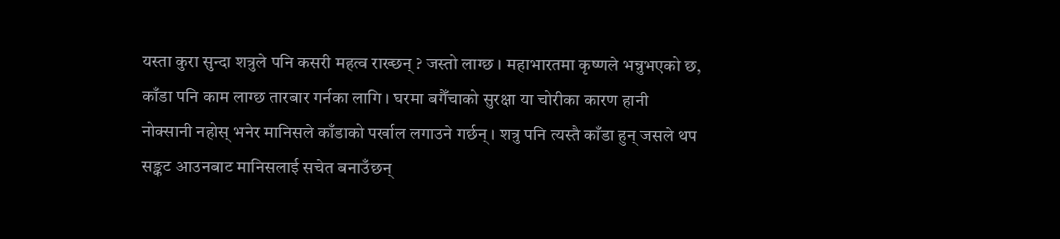यस्ता कुरा सुन्दा शत्रुले पनि कसरी महत्व राख्छन् ? जस्तो लाग्छ । महाभारतमा कृष्णले भन्नुभएको छ, काँडा पनि काम लाग्छ तारबार गर्नका लागि । घरमा बगैँचाको सुरक्षा या चोरीका कारण हानी नोक्सानी नहोस् भनेर मानिसले काँडाको पर्खाल लगाउने गर्छन् । शत्रु पनि त्यस्तै काँडा हुन् जसले थप सङ्कट आउनबाट मानिसलाई सचेत बनाउँछन्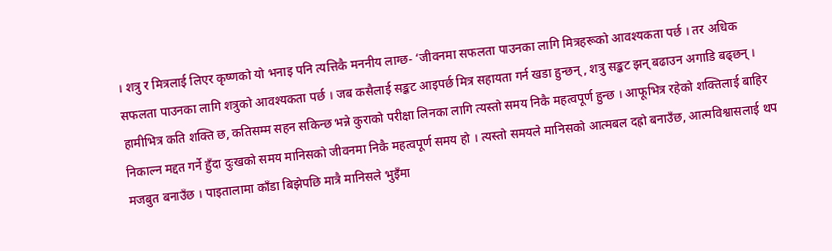। शत्रु र मित्रलाई लिएर कृष्णको यो भनाइ पनि त्यत्तिकै मननीय लाग्छ- ‘जीवनमा सफलता पाउनका लागि मित्रहरूको आवश्यकता पर्छ । तर अधिक सफलता पाउनका लागि शत्रुको आवश्यकता पर्छ । जब कसैलाई सङ्कट आइपर्छ मित्र सहायता गर्न खडा हुन्छन्, शत्रु सङ्कट झन् बढाउन अगाडि बढ्छन् । हामीभित्र कति शक्ति छ, कतिसम्म सहन सकिन्छ भन्ने कुराको परीक्षा लिनका लागि त्यस्तो समय निकै महत्वपूर्ण हुन्छ । आफूभित्र रहेको शक्तिलाई बाहिर निकाल्न मद्दत गर्ने हुँदा दुःखको समय मानिसको जीवनमा निकै महत्वपूर्ण समय हो । त्यस्तो समयले मानिसको आत्मबल दह्रो बनाउँछ, आत्मविश्वासलाई थप मजबुत बनाउँछ । पाइतालामा काँडा बिझेपछि मात्रै मानिसले भुइँमा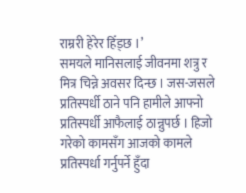राम्ररी हेरेर हिँड्छ ।’
समयले मानिसलाई जीवनमा शत्रु र मित्र चिन्ने अवसर दिन्छ । जस-जसले प्रतिस्पर्धी ठाने पनि हामीले आफ्नो प्रतिस्पर्धी आफैलाई ठान्नुपर्छ । हिजो गरेको कामसँग आजको कामले प्रतिस्पर्धा गर्नुपर्ने हुँदा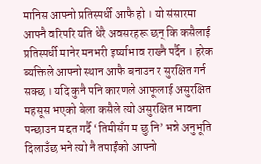मानिस आफ्नो प्रतिस्पर्धी आफै हो । यो संसारमा आफ्नै वरिपरि यति धेरै अवसरहरू छन् कि कसैलाई प्रतिस्पर्धी मानेर मनभरी इर्ष्याभाव राख्नै पर्दैन । हरेक ब्यक्तिले आफ्नो स्थान आफै बनाउन र सुरक्षित गर्न सक्छ । यदि कुनै पनि कारणले आफूलाई असुरक्षित महसूस भएको बेला कसैले त्यो असुरक्षित भावना पन्छाउन मद्दत गर्दै ‘तिमीसँग म छु नि’ भन्ने अनुभूति दिलाउँछ भने त्यो नै तपाईंको आफ्नो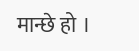मान्छे हो ।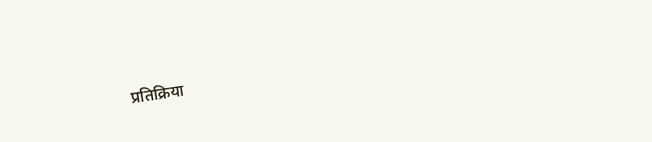प्रतिक्रिया